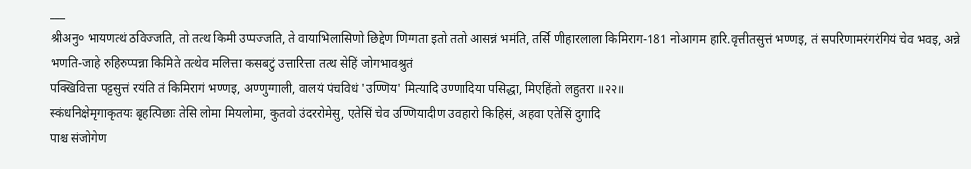___
श्रीअनु० भायणत्थं ठविज्जति, तो तत्थ किमी उप्पज्जति, ते वायाभिलासिणो छिद्देण णिग्गता इतो ततो आसन्नं भमंति, तर्सि णीहारलाला किमिराग-181 नोआगम हारि.वृत्तीतसुत्तं भण्णइ, तं सपरिणामरंगरंगियं चेव भवइ, अन्ने भणति-जाहे रुहिरुप्पन्ना किमिते तत्थेव मलित्ता कसबटुं उत्तारित्ता तत्थ सेहिं जोगभावश्रुतं
पक्खिवित्ता पट्टसुत्तं रयंति तं किमिरागं भण्णइ, अण्णुग्गाली, वालयं पंचविधं 'उण्णिय' मित्यादि उण्णादिया पसिद्धा, मिएहिंतो लहुतरा ॥२२॥
स्कंधनिक्षेमृगाकृतयः बृहत्पिछाः तेसि लोमा मियलोमा, कुतवो उंदररोमेसु, एतेसिं चेव उण्णियादीण उवहारो किहिसं, अहवा एतेसिं दुगादि
पाश्च संजोगेण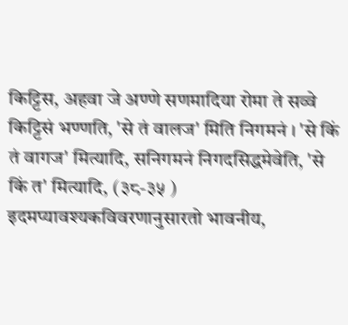किट्टिस, अहवा जे अण्णे सणमादिया रोमा ते सव्वे किट्टिसं भण्णति, 'से तं वालज' मिति निगमनं । 'से किं तं वागज' मित्यादि, सनिगमनं निगदसिद्धमेवेति, 'से किं त' मित्यादि, (३८-३५ ) इदमप्यावश्यकविवरणानुसारतो भावनीय,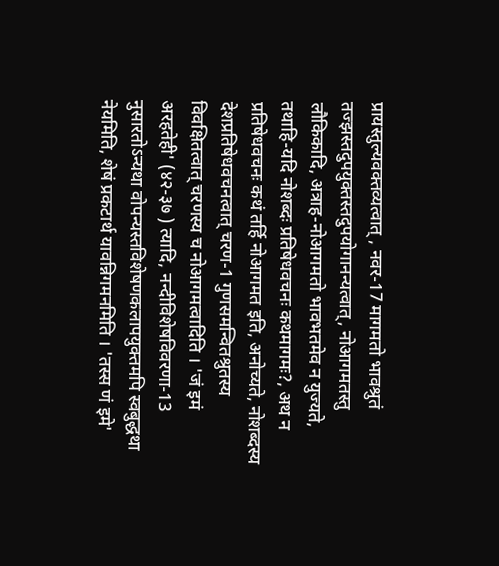प्रायस्तुल्यवक्तव्यत्वात् , नवर-17 मागमतो भावश्रुतं तज्झस्तदुपयुक्तस्तदुपयोगानन्यत्वात्, नोआगमतस्तु लौकिकादि, अत्राह-नोआगमतो भावभतमेव न युज्यते, तथाहि-यदि नोशब्दः प्रतिषेधवचनः कथमागमः?, अथ न प्रतिषेधवचनः कथं तर्हि नोआगमत इति, अनोच्यते, नोशब्दस्य देशप्रतिषेधवचनत्वात् चरण-1 गुणसमन्वितश्रुतस्य विवक्षितत्वात् चरणस्य च नोआगमत्वादिति । 'जं इमं अरहतेही' (४२-३७ ) त्यादि, नन्दीविशेषविवरणा-13 नुसारतोऽन्यथा वोपन्यस्तविशेषणकलापयुक्तमपि स्वबुद्धथा नेयमिति, शेषं प्रकटार्थ यावन्निगमनमिति । 'तस्स णं इमे'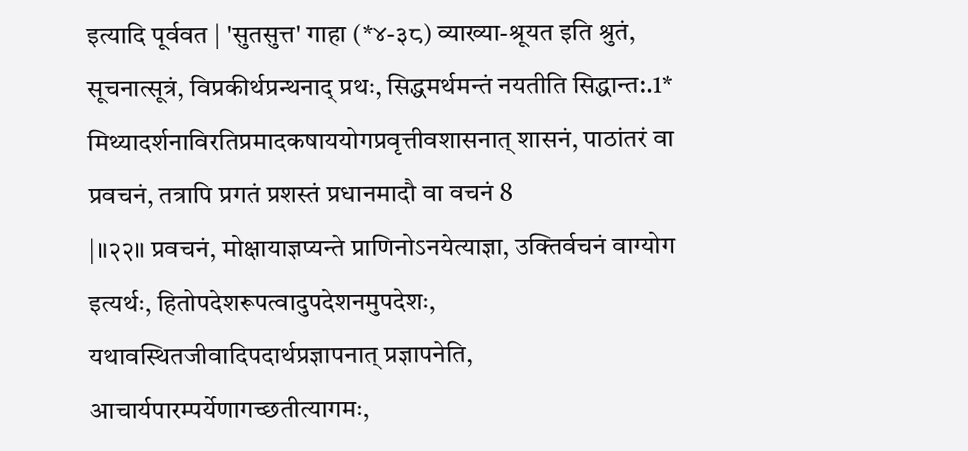इत्यादि पूर्ववत | 'सुतसुत्त' गाहा (*४-३८) व्याख्या-श्रूयत इति श्रुतं, सूचनात्सूत्रं, विप्रकीर्थप्रन्थनाद् प्रथः, सिद्धमर्थमन्तं नयतीति सिद्धान्त:.1* मिथ्यादर्शनाविरतिप्रमादकषाययोगप्रवृत्तीवशासनात् शासनं, पाठांतरं वा प्रवचनं, तत्रापि प्रगतं प्रशस्तं प्रधानमादौ वा वचनं 8
|॥२२॥ प्रवचनं, मोक्षायाज्ञप्यन्ते प्राणिनोऽनयेत्याज्ञा, उक्तिर्वचनं वाग्योग इत्यर्थः, हितोपदेशरूपत्वादुपदेशनमुपदेशः, यथावस्थितजीवादिपदार्थप्रज्ञापनात् प्रज्ञापनेति, आचार्यपारम्पर्येणागच्छतीत्यागमः,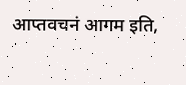आप्तवचनं आगम इति,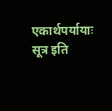एकार्थपर्यायाः सूत्र इति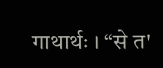गाथार्थः । “से त'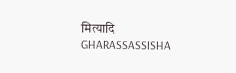मित्यादि
GHARASSASSISHA